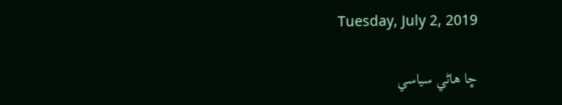Tuesday, July 2, 2019

ڇا هاڻي سياسي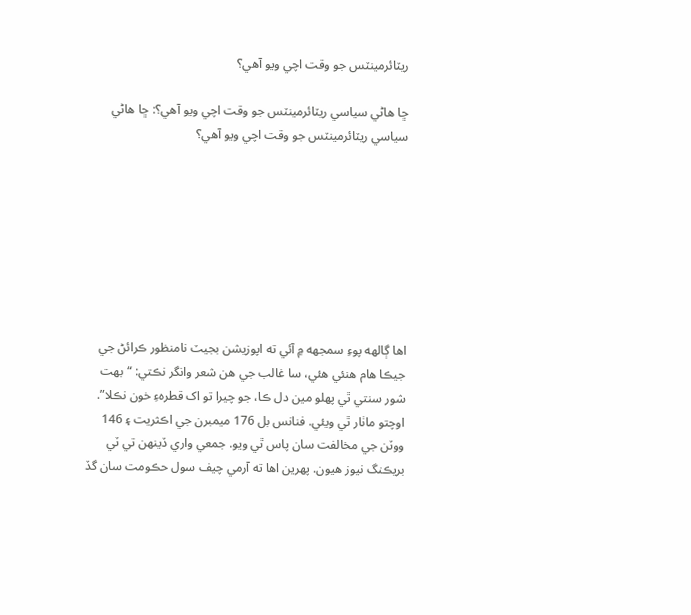ريٽائرمينٽس جو وقت اچي ويو آهي؟

ڇا هاڻي سياسي ريٽائرمينٽس جو وقت اچي ويو آهي؟: ڇا هاڻي سياسي ريٽائرمينٽس جو وقت اچي ويو آهي؟








اها ڳالهه پوءِ سمجهه ۾ آئي ته اپوزيشن بجيٽ نامنظور ڪرائڻ جي جيڪا هام هنئي هئي، سا غالب جي هن شعر وانگر نڪتي: “بهت شور سنتي ٿي پهلو مين دل ڪا، جو چيرا تو اک قطرهءِ خون نڪلا”. اوچتو ماٺار ٿي ويئي. فنانس بل 176 ميمبرن جي اڪثريت ۽ 146 ووٽن جي مخالفت سان پاس ٿي ويو. جمعي واري ڏينهن تي ٽي بريڪنگ نيوز هيون. پهرين اها ته آرمي چيف سول حڪومت سان گڏ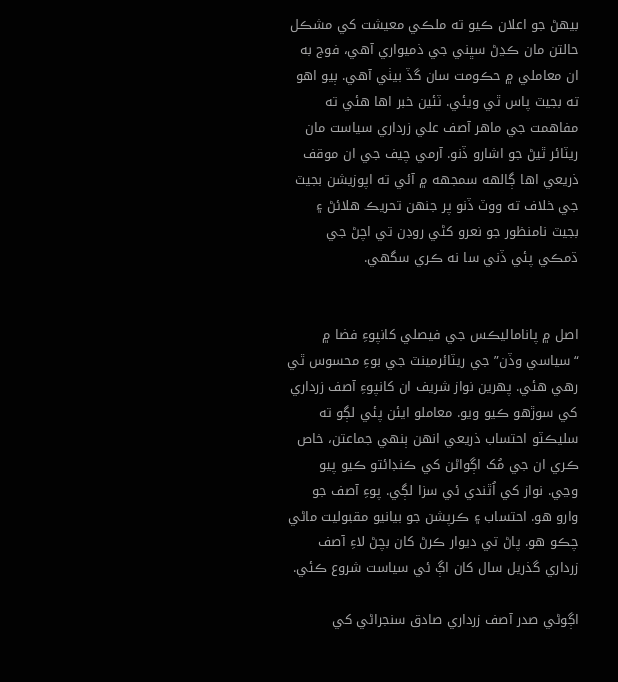بيهڻ جو اعلان ڪيو ته ملڪي معيشت کي مشڪل حالتن مان ڪڍڻ سڀني جي ذميواري آهي، فوج به ان معاملي ۾ حڪومت سان گڏ بيٺي آهي. ٻيو اهو ته بجيٽ پاس ٿي ويئي. ٽئين خبر اها هئي ته مفاهمت جي ماهر آصف علي زرداري سياست مان ريٽائر ٿيڻ جو اشارو ڏنو. آرمي چيف جي ان موقف ذريعي اها ڳالهه سمجهه ۾ آئي ته اپوزيشن بجيٽ جي خلاف ته ووٽ ڏنو پر جنهن تحريڪ هلائڻ ۽ بجيٽ نامنظور جو نعرو کڻي روڊن تي اچڻ جي ڌمڪي پئي ڏني سا نه ڪري سگهي.


اصل ۾ پاناماليڪس جي فيصلي کانپوءِ فضا ۾ “سياسي وڏن” جي ريٽائرمينٽ جي بوءِ محسوس ٿي رهي هئي. پهرين نواز شريف ان کانپوءِ آصف زرداري کي سوڙهو ڪيو ويو. معاملو ايئن پئي لڳو ته سليڪٽو احتساب ذريعي انهن ٻنهي جماعتن، خاص ڪري ان جي مُک اڳواڻن کي ڪنڊائتو ڪيو پيو وڃي. نواز کي اُٿندي ئي سزا لڳي. پوءِ آصف جو وارو هو. احتساب ۽ ڪرپشن جو بيانيو مقبوليت ماڻي چڪو هو. پاڻ تي ديوار ڪرڻ کان بچڻ لاءِ آصف زرداري گذريل سال کان اڳ ئي سياست شروع ڪئي.

اڳوڻي صدر آصف زرداري صادق سنجراڻي کي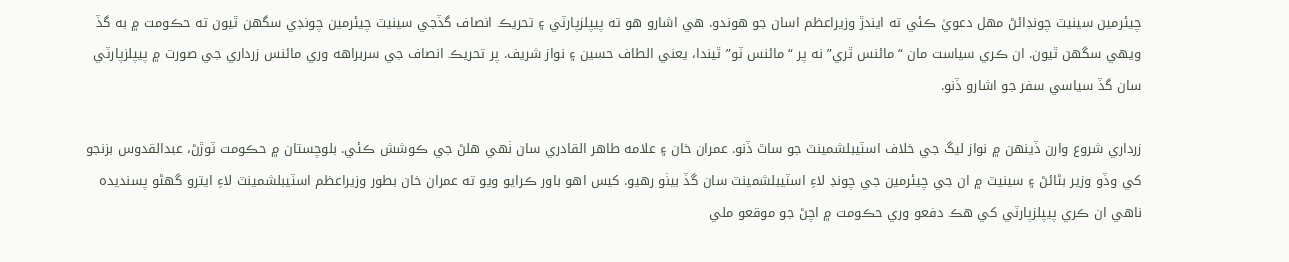چيئرمين سينيٽ چونڊائڻ مهل دعويٰ ڪئي ته ايندڙ وزيراعظم اسان جو هوندو. هي اشارو هو ته پيپلزپارٽي ۽ تحريڪ انصاف گڏجي سينيٽ چيئرمين چونڊي سگهن ٿيون ته حڪومت ۾ به گڏ ويهي سگهن ٿيون. ان ڪري سياست مان “مائنس ٿري” نه پر “مائنس ٽو” ٿيندا، يعني الطاف حسين ۽ نواز شريف. پر تحريڪ انصاف جي سربراهه وري مائنس زرداري جي صورت ۾ پيپلزپارٽي سان گڏ سياسي سفر جو اشارو ڏنو.

زرداري شروع وارن ڏينهن ۾ نواز ليگ جي خلاف اسٽيبلشمينٽ جو ساٿ ڏنو. عمران خان ۽ علامه طاهر القادري سان ٺهي هلڻ جي ڪوشش ڪئي. بلوچستان ۾ حڪومت ٽوڙڻ، عبدالقدوس بزنجو کي وڏو وزير بڻائڻ ۽ سينيٽ ۾ ان جي چيئرمين جي چونڊ لاءِ اسٽيبلشمينٽ سان گڏ بيٺو رهيو. کيس اهو باور ڪرايو ويو ته عمران خان بطور وزيراعظم اسٽيبلشمينٽ لاءِ ايترو گهڻو پسنديده ناهي ان ڪري پيپلزپارٽي کي هڪ دفعو وري حڪومت ۾ اچڻ جو موقعو ملي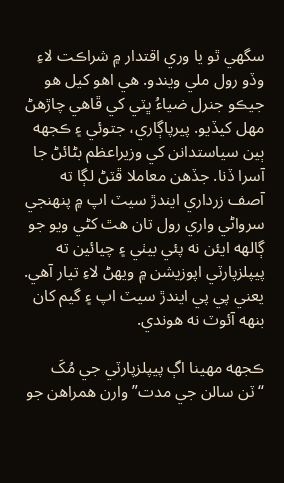سگهي ٿو يا وري اقتدار ۾ شراڪت لاءِ وڏو رول ملي ويندو. هي اهو کيل هو جيڪو جنرل ضياءُ ڀٽي کي ڦاهي چاڙهڻ مهل کيڏيو. پيرپاڳاري، جتوئي ۽ ڪجهه ٻين سياستدانن کي وزيراعظم بڻائڻ جا آسرا ڏنا. جڏهن معاملا ڦٽڻ لڳا ته آصف زرداري ايندڙ سيٽ اپ ۾ پنهنجي سرواڻي واري رول تان هٿ کڻي ويو جو ڳالهه ايئن نه پئي بيٺي ۽ چيائين ته پيپلزپارٽي اپوزيشن ۾ ويهڻ لاءِ تيار آهي. يعني پي پي ايندڙ سيٽ اپ ۽ گيم کان بنهه آئوٽ نه هوندي.

ڪجهه مهينا اڳ پيپلزپارٽي جي مُکَ “ٽن سالن جي مدت” وارن همراهن جو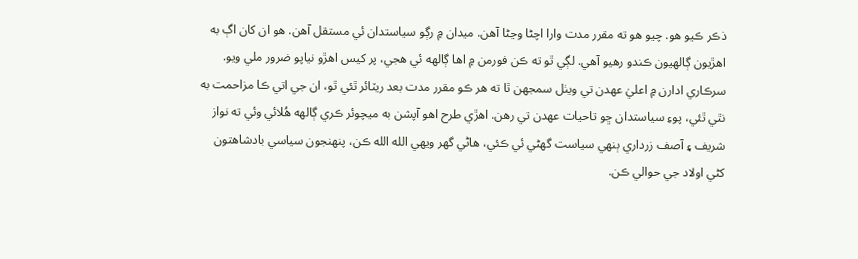ذڪر ڪيو هو. چيو هو ته مقرر مدت وارا اچڻا وڃڻا آهن. ميدان ۾ رڳو سياستدان ئي مستقل آهن. هو ان کان اڳ به اهڙيون ڳالهيون ڪندو رهيو آهي. لڳي ٿو ته ڪن فورمن ۾ اها ڳالهه ئي هجي، پر کيس اهڙو نياپو ضرور ملي ويو. سرڪاري ادارن ۾ اعليٰ عهدن تي ويٺل سمجهن ٿا ته هر ڪو مقرر مدت بعد ريٽائر ٿئي ٿو، ان جي اتي ڪا مزاحمت به نٿي ٿئي، پوءِ سياستدان ڇو تاحيات عهدن تي رهن. اهڙي طرح اهو آپشن به ميچوئر ڪري ڳالهه هُلائي وئي ته نواز شريف ۽ آصف زرداري ٻنهي سياست گهڻي ئي ڪئي، هاڻي گهر ويهي الله الله ڪن، پنهنجون سياسي بادشاهتون کڻي اولاد جي حوالي ڪن.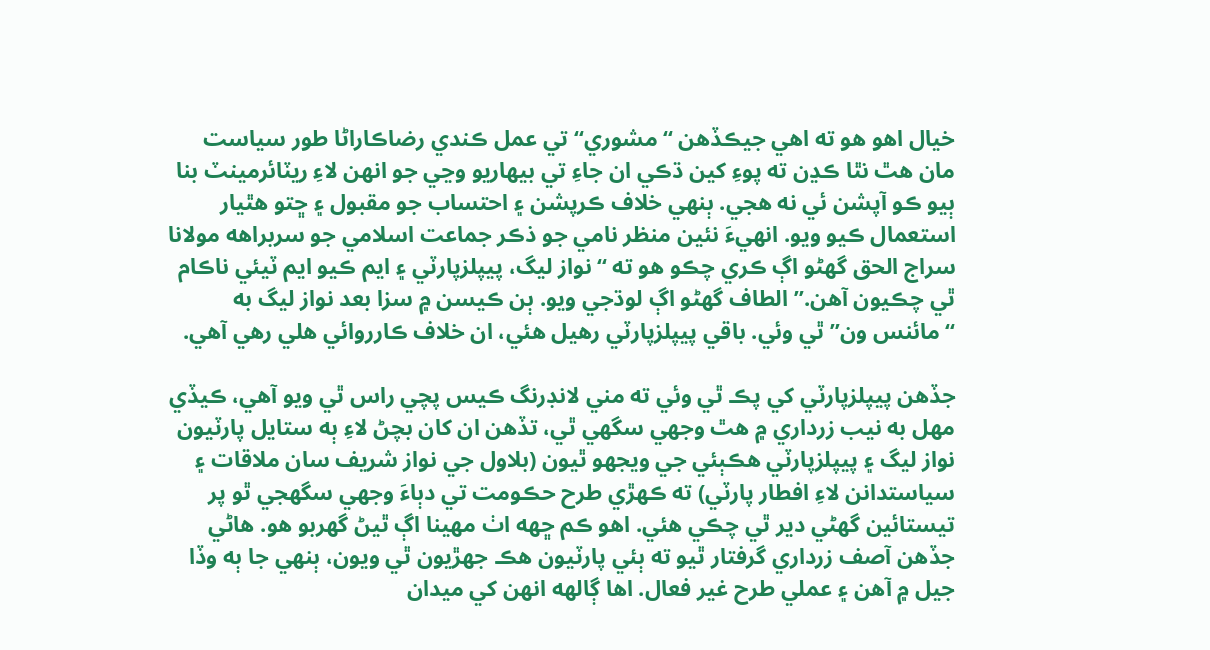خيال اهو هو ته اهي جيڪڏهن “مشوري“ تي عمل ڪندي رضاڪاراڻا طور سياست مان هٿ نٿا ڪڍن ته پوءِ کين ڌڪي ان جاءِ تي بيهاريو وڃي جو انهن لاءِ ريٽائرمينٽ بنا ٻيو ڪو آپشن ئي نه هجي. ٻنهي خلاف ڪرپشن ۽ احتساب جو مقبول ۽ ڇتو هٿيار استعمال ڪيو ويو. انهيءَ نئين منظر نامي جو ذڪر جماعت اسلامي جو سربراهه مولانا سراج الحق گهڻو اڳ ڪري چڪو هو ته “نواز ليگ، پيپلزپارٽي ۽ ايم ڪيو ايم ٽيئي ناڪام ٿي چڪيون آهن.” الطاف گهڻو اڳ لوڌجي ويو. ٻن ڪيسن ۾ سزا بعد نواز ليگ به “مائنس ون” ٿي وئي. باقي پيپلزپارٽي رهيل هئي، ان خلاف ڪارروائي هلي رهي آهي.

جڏهن پيپلزپارٽي کي پڪ ٿي وئي ته مني لانڊرنگ ڪيس پچي راس ٿي ويو آهي، ڪيڏي مهل به نيب زرداري ۾ هٿ وجهي سگهي ٿي، تڏهن ان کان بچڻ لاءِ ٻه ستايل پارٽيون نواز ليگ ۽ پيپلزپارٽي هڪٻئي جي ويجهو ٿيون (بلاول جي نواز شريف سان ملاقات ۽ سياستدانن لاءِ افطار پارٽي) ته ڪهڙي طرح حڪومت تي دٻاءَ وجهي سگهجي ٿو پر تيستائين گهڻي دير ٿي چڪي هئي. اهو ڪم ڇهه اٺ مهينا اڳ ٿيڻ گهربو هو. هاڻي جڏهن آصف زرداري گرفتار ٿيو ته ٻئي پارٽيون هڪ جهڙيون ٿي ويون، ٻنهي جا ٻه وڏا جيل ۾ آهن ۽ عملي طرح غير فعال. اها ڳالهه انهن کي ميدان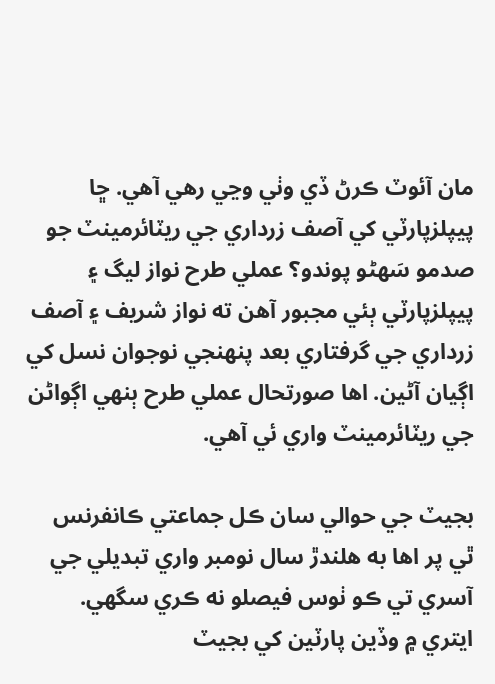مان آئوٽ ڪرڻ ڏي وٺي وڃي رهي آهي. ڇا پيپلزپارٽي کي آصف زرداري جي ريٽائرمينٽ جو صدمو سَهڻو پوندو؟ عملي طرح نواز ليگ ۽ پيپلزپارٽي ٻئي مجبور آهن ته نواز شريف ۽ آصف زرداري جي گرفتاري بعد پنهنجي نوجوان نسل کي اڳيان آڻين. اها صورتحال عملي طرح ٻنهي اڳواڻن جي ريٽائرمينٽ واري ئي آهي.

بجيٽ جي حوالي سان ڪل جماعتي ڪانفرنس ٿي پر اها به هلندڙ سال نومبر واري تبديلي جي آسري تي ڪو ٺوس فيصلو نه ڪري سگهي. ايتري ۾ وڏين پارٽين کي بجيٽ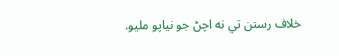خلاف رستن تي نه اچڻ جو نياپو مليو.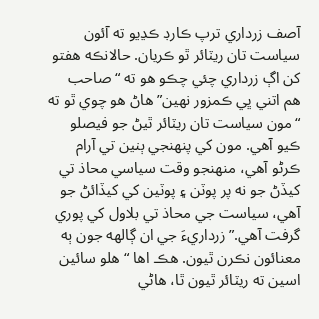آصف زرداري ترپ ڪارڊ ڪڍيو ته آئون سياست تان ريٽائر ٿو ڪريان. حالانڪه هفتو کن اڳ زرداري چئي چڪو هو ته “صاحب هم اتني ڀي ڪمزور نهين” هاڻ هو چوي ٿو ته “مون سياست تان ريٽائر ٿيڻ جو فيصلو ڪيو آهي. مون کي پنهنجي ٻنين تي آرام ڪرڻو آهي، منهنجو وقت سياسي محاذ تي کيڏڻ جو نه پر پوٽن ۽ پوٽين کي کيڏائڻ جو آهي، سياست جي محاذ تي بلاول کي پوري گرفت آهي.” زرداريءَ جي ان ڳالهه جون ٻه معنائون نڪرن ٿيون. هڪ اها “هلو سائين اسين ته ريٽائر ٿيون ٿا، هاڻي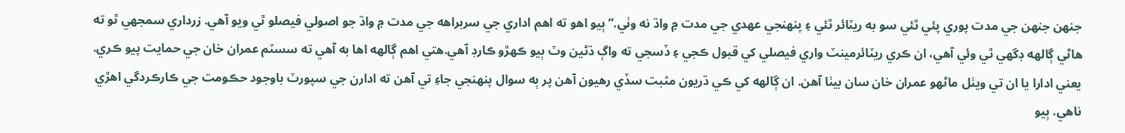جنهن جنهن جي مدت پوري پئي ٿئي سو به ريٽائر ٿئي ۽ پنهنجي عهدي جي مدت ۾ واڌ نه وٺي.” ٻيو اهو ته اهم اداري جي سربراهه جي مدت ۾ واڌ جو اصولي فيصلو ٿي ويو آهي. زرداري سمجهي ٿو ته هاڻي ڳالهه ڊگهي ٿي وئي آهي، ان ڪري ريٽائرمينٽ واري فيصلي کي قبول ڪجي ۽ ڏسجي ته واڳ ڌڻين وٽ ٻيو ڪهڙو ڪارڊ آهي.هتي اهم ڳالهه اها به آهي ته سسٽم عمران خان جي حمايت پيو ڪري. يعني ادارا يا ان تي ويٺل ماڻهو عمران خان سان بيٺا آهن. ان ڳالهه کي ڪي ڌريون مثبت سڏي رهيون آهن پر ٻه سوال پنهنجي جاءِ تي آهن ته ادارن جي سپورٽ باوجود حڪومت جي ڪارڪردگي اهڙي ناهي. ٻيو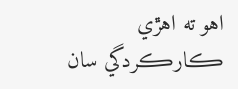اهو ته اهڙي ڪارڪردگي سان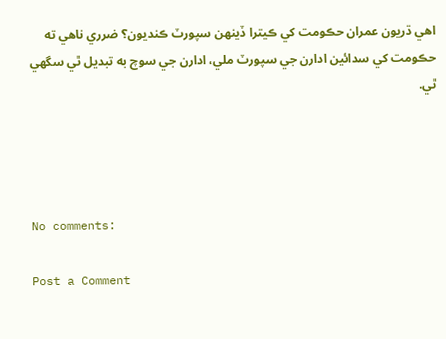اهي ڌريون عمران حڪومت کي ڪيترا ڏينهن سپورٽ ڪنديون؟ ضرري ناهي ته حڪومت کي سدائين ادارن جي سپورٽ ملي، ادارن جي سوچ به تبديل ٿي سگهي ٿي.




No comments:

Post a Comment